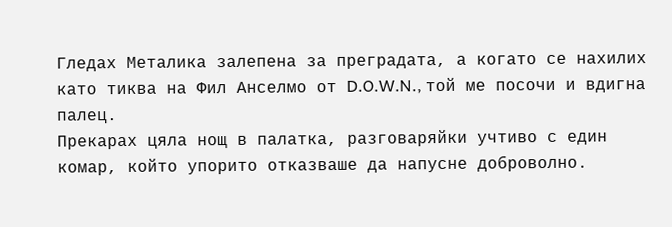Гледах Металика залепена за преградата, а когато се нахилих като тиква на Фил Анселмо от D.O.W.N., той ме посочи и вдигна палец.
Прекарах цяла нощ в палатка, разговаряйки учтиво с един комар, който упорито отказваше да напусне доброволно.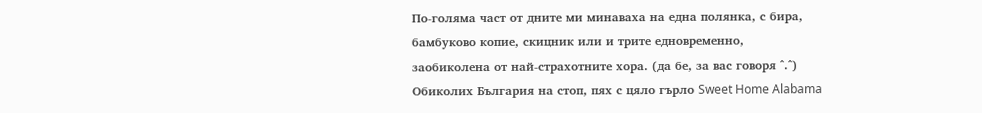По-голяма част от дните ми минаваха на една полянка, с бира, бамбуково копие, скицник или и трите едновременно, заобиколена от най-страхотните хора. (да бе, за вас говоря ^.^)
Обиколих България на стоп, пях с цяло гърло Sweet Home Alabama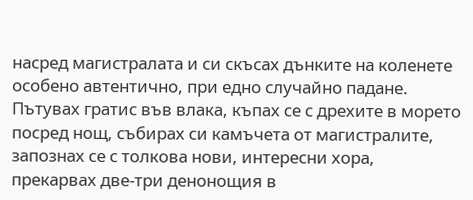насред магистралата и си скъсах дънките на коленете особено автентично, при едно случайно падане.
Пътувах гратис във влака, къпах се с дрехите в морето посред нощ, събирах си камъчета от магистралите, запознах се с толкова нови, интересни хора, прекарвах две-три денонощия в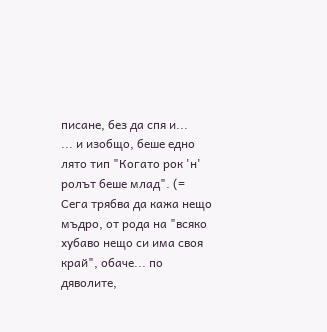писане, без да спя и...
... и изобщо, беше едно лято тип "Когато рок 'н' ролът беше млад". (=
Сега трябва да кажа нещо мъдро, от рода на "всяко хубаво нещо си има своя край", обаче... по дяволите,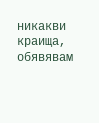никакви краища, обявявам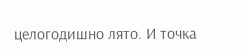целогодишно лято. И точка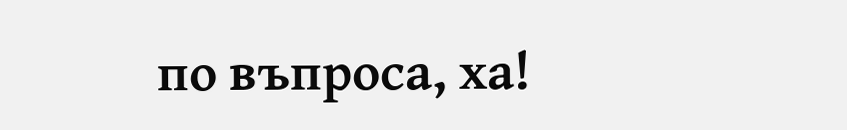по въпроса, ха!